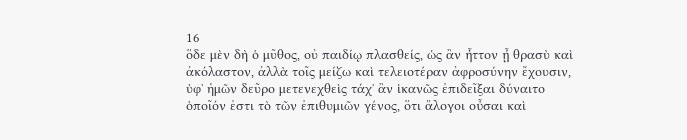16
ὅδε μὲν δὴ ὁ μῦθος, οὐ παιδίῳ πλασθείς, ὡς ἂν ἧττον ᾖ θρασὺ καὶ ἀκόλαστον, ἀλλὰ τοῖς μείζω καὶ τελειοτέραν ἀφροσύνην ἔχουσιν, ὑφʼ ἡμῶν δεῦρο μετενεχθεὶς τάχʼ ἂν ἱκανῶς ἐπιδεῖξαι δύναιτο ὁποῖόν ἐστι τὸ τῶν ἐπιθυμιῶν γένος, ὅτι ἄλογοι οὖσαι καὶ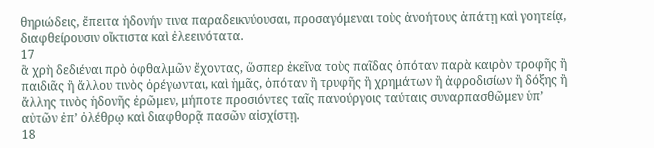θηριώδεις, ἔπειτα ἡδονήν τινα παραδεικνύουσαι, προσαγόμεναι τοὺς ἀνοήτους ἀπάτῃ καὶ γοητείᾳ, διαφθείρουσιν οἴκτιστα καὶ ἐλεεινότατα.
17
ἃ χρὴ δεδιέναι πρὸ ὀφθαλμῶν ἔχοντας, ὥσπερ ἐκεῖνα τοὺς παῖδας ὁπόταν παρὰ καιρὸν τροφῆς ἢ παιδιᾶς ἢ ἄλλου τινὸς ὀρέγωνται, καὶ ἡμᾶς, ὁπόταν ἢ τρυφῆς ἢ χρημάτων ἢ ἀφροδισίων ἢ δόξης ἢ ἄλλης τινὸς ἡδονῆς ἐρῶμεν, μήποτε προσιόντες ταῖς πανούργοις ταύταις συναρπασθῶμεν ὑπʼ αὐτῶν ἐπʼ ὀλέθρῳ καὶ διαφθορᾷ πασῶν αἰσχίστῃ.
18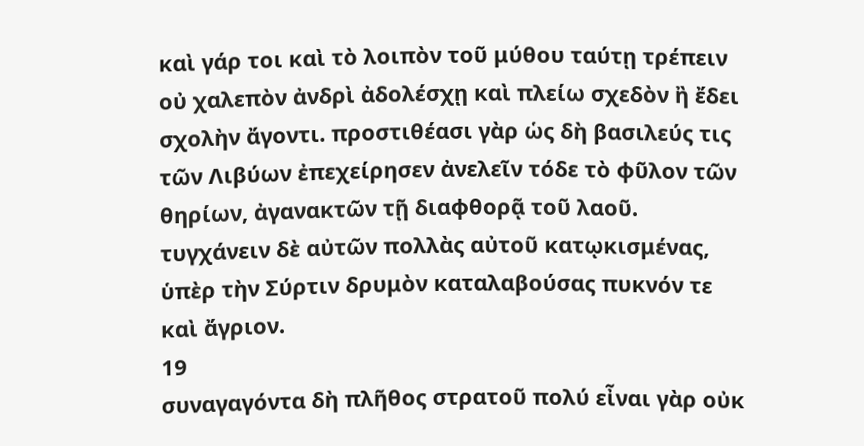καὶ γάρ τοι καὶ τὸ λοιπὸν τοῦ μύθου ταύτῃ τρέπειν οὐ χαλεπὸν ἀνδρὶ ἀδολέσχῃ καὶ πλείω σχεδὸν ἢ ἔδει σχολὴν ἄγοντι. προστιθέασι γὰρ ὡς δὴ βασιλεύς τις τῶν Λιβύων ἐπεχείρησεν ἀνελεῖν τόδε τὸ φῦλον τῶν θηρίων, ἀγανακτῶν τῇ διαφθορᾷ τοῦ λαοῦ. τυγχάνειν δὲ αὐτῶν πολλὰς αὐτοῦ κατῳκισμένας, ὑπὲρ τὴν Σύρτιν δρυμὸν καταλαβούσας πυκνόν τε καὶ ἄγριον.
19
συναγαγόντα δὴ πλῆθος στρατοῦ πολύ εἶναι γὰρ οὐκ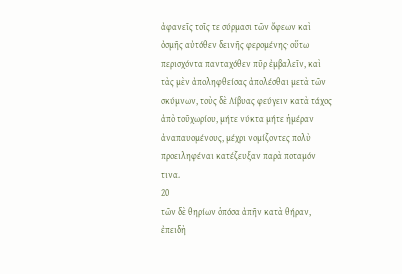ἀφανεῖς τοῖς τε σύρμασι τῶν ὄφεων καὶ ὀσμῆς αὐτόθεν δεινῆς φερομένης· οὕτω περισχόντα πανταχόθεν πῦρ ἐμβαλεῖν, καὶ τὰς μὲν ἀποληφθείσας ἀπολέσθαι μετὰ τῶν σκύμνων, τοὺς δὲ Λίβυας φεύγειν κατὰ τάχος ἀπὸ τοῦχωρίου, μήτε νύκτα μήτε ἡμέραν ἀναπαυομένους, μέχρι νομίζοντες πολὺ προειληφέναι κατέζευξαν παρὰ ποταμόν τινα.
20
τῶν δὲ θηρίων ὁπόσα ἀπῆν κατὰ θήραν, ἐπειδὴ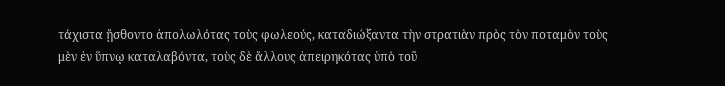τάχιστα ᾔσθοντο ἀπολωλότας τοὺς φωλεούς, καταδιώξαντα τὴν στρατιὰν πρὸς τὸν ποταμὸν τοὺς μὲν ἐν ὕπνῳ καταλαβόντα, τοὺς δὲ ἄλλους ἀπειρηκότας ὑπὸ τοῦ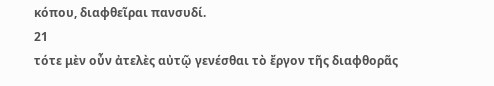κόπου, διαφθεῖραι πανσυδί.
21
τότε μὲν οὖν ἀτελὲς αὐτῷ γενέσθαι τὸ ἔργον τῆς διαφθορᾶς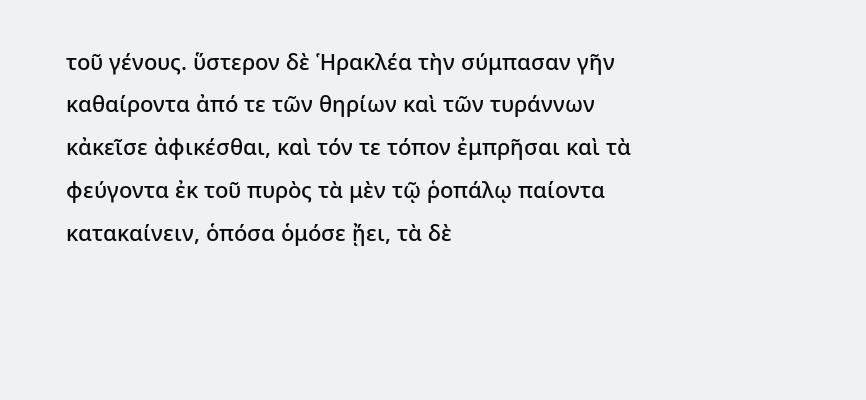τοῦ γένους. ὕστερον δὲ Ἡρακλέα τὴν σύμπασαν γῆν καθαίροντα ἀπό τε τῶν θηρίων καὶ τῶν τυράννων κἀκεῖσε ἀφικέσθαι, καὶ τόν τε τόπον ἐμπρῆσαι καὶ τὰ φεύγοντα ἐκ τοῦ πυρὸς τὰ μὲν τῷ ῥοπάλῳ παίοντα κατακαίνειν, ὁπόσα ὁμόσε ᾔει, τὰ δὲ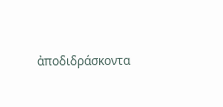ἀποδιδράσκοντα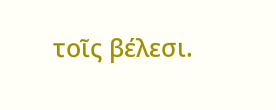τοῖς βέλεσι.